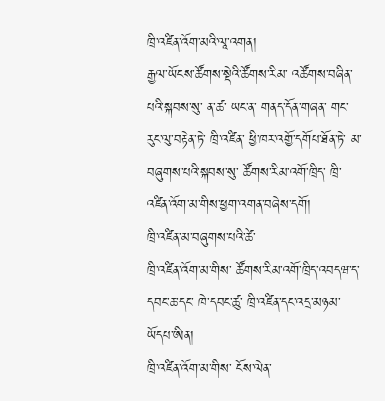ཁྲི་འཛིན་འོག་མའི་ལཱ་འགན།
རྒྱལ་ཡོངས་ཚོགས་སྡེའི་ཚོགས་རིམ་ འཚོགས་བཞིན་པའི་སྐབས་སུ་ ན་ཚ་ ཡང་ན་ གནད་དོན་གཞན་ གང་རུང་ལུ་བརྟེན་ཏེ་ ཁྲི་འཛིན་ ཕྱི་ཁར་འགྱོ་དགོཔ་ཐོན་ཏེ་ མ་བཞུགས་པའི་སྐབས་སུ་ ཚོགས་རིམ་འགོ་ཁྲིད་ ཁྲི་འཛིན་འོག་མ་གིས་ཕྱག་འགན་བཞེས་དགོ།
ཁྲི་འཛིན་མ་བཞུགས་པའི་ཚེ་
ཁྲི་འཛིན་འོག་མ་གིས་ ཚོགས་རིམ་འགོ་ཁྲིད་འབདཝ་ད་ དབང་ཆ་དང་ ཁེ་དབང་ཚུ་ ཁྲི་འཛིན་དང་འདྲ་མཉམ་ཡོདཔ་ཨིན།
ཁྲི་འཛིན་འོག་མ་གིས་ ངོས་ལེན་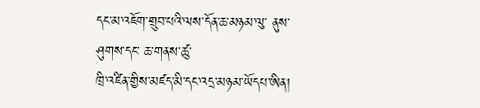དང་མ་འཇོག་གྲུབ་པའི་ལས་དོན་ཆ་མཉམ་ལུ་ ནུས་ཤུགས་དང་ ཆ་གནས་ཚུ་
ཁྲི་འཛིན་གྱིས་མཛད་མི་དང་འདྲ་མཉམ་ཡོདཔ་ཨིན།